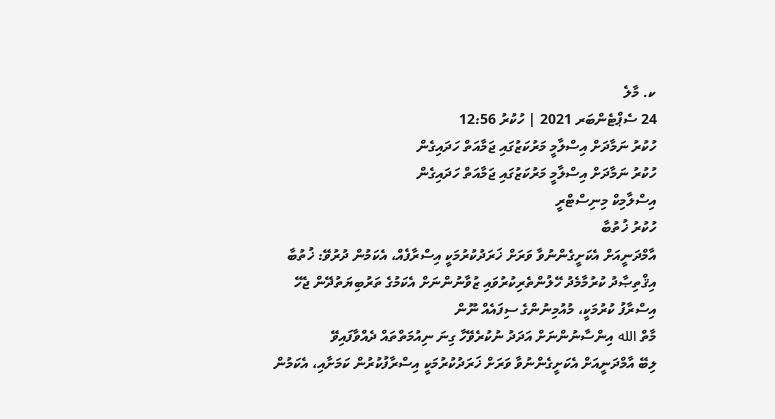ކ. މާލެ
24 ސެޕްޓެންބަރ 2021 | ހުކުރު 12:56
ހުކުރު ނަމާދަށް އިސްލާމީ މަރުކަޒުގައި ޖަމާއަތް ހަދައިގެން
ހުކުރު ނަމާދަށް އިސްލާމީ މަރުކަޒުގައި ޖަމާއަތް ހަދައިގެން
އިސްލާމިކް މިނިސްޓްރީ
ހުކުރު ޚުތުބާ
އާމްދަނީއަށް އެކަށީގެންނުވާ ވަރަށް ޚަރަދުކުރުމަކީ އިސްރާފެއް، އެކަމުން ދުރުވޭ: ޚުތުބާ
އިޤްތިޞާދު ކުރުމާމެދު ހޭލުންތެރިކުރުވައި ޒުވާނުންނަށް އެކަމުގެ ތަރުބިޔަތުދޭން ޖެހޭ
އިސްރާފު ކުރުމަކީ، މުއުމިނުންގެ ސިފައެއް ނޫން
މާތް الله އިންސާނުންނަށް އަދަދު ނުކުރެވޭހާ ގިނަ ނިއުމަތްތައް ދެއްވާފައިވޭ
ލިބޭ އާމްދަނީއަށް އެކަށީގެންނުވާ ވަރަށް ޚަރަދުކުރުމަކީ އިސްރާފުކުރުން ކަމަށާއި، އެކަމުން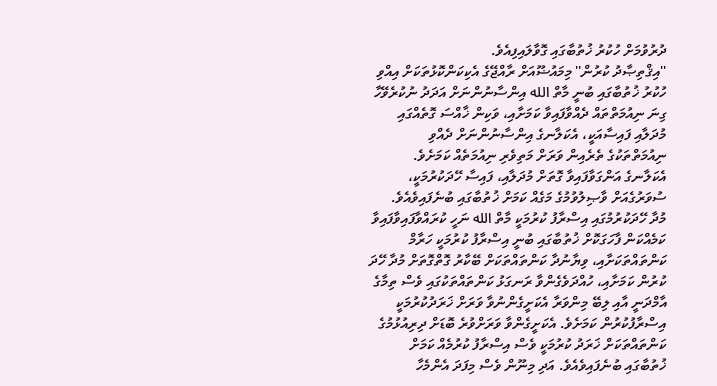ދުރުވުމަށް ހުކުރު ޚުތުބާގައި ގޮވާލައިފިއެވެ.
''އިޤްތިޞާދު ކުރުން'' މިމައުޟޫއަށް ރާއްޖޭގެ އެކިކަންކޮޅުތަކަށް އިއްވި ހުކުރު ޚުތުބާގައި ބުނީ މާތް الله އިންސާނުންނަށް އަދަދު ނުކުރެވޭހާ ގިނަ ނިއުމަތްތައް ދެއްވާފައިވާ ކަމަށާއި، ވަކިން ޚާއްސަ ގޮތެއްގައި މުދަލާއި ފައިސާއަކީ، އެކަލާނގެ އިންސާނުންނަށް ދެއްވި ނިއުމަތްތަކުގެ ތެރެއިން ވަރަށް މަތިވެރި ނިއުމަތެއް ކަމަށެވެ. އެކަލާނގެ އަންގަވާފައިވާ ގޮތަށް މުދަލާއި، ފައިސާ ހޭދަކުރުމަކީ، ސުވަރުގެއަށް ވާޞިލުވުމުގެ މަގެއް ކަމަށް ޚުތުބާގައި ބުނެފައިވެއެވެ.
މުދާ ހޭދަކުރުމުގައި އިސްރާފު ކުރުމަކީ މާތް الله ނަހީ ކުރައްވާފައިވާފައިވާ ކަމެއްކަން ފާހަގަކޮށް ޚުތުބާގައި ބުނީ އިސްރާފު ކުރުމަކީ ހަރާމް ކަންތައްތަކަށާއި، ވިޔާނުދާ ކަންތައްތަކަށް ބޭކާރު ގޮތްގޮތަށް މުދާ ހޭދަ ކުރުން ކަމަށާއި، ހުއްދަވެގެންވާ ރަނގަޅު ކަންތައްތަކުގައި ވެސް ތިމާގެ އާމްދަނީ އާއި ލިބޭ މިންވަރާ އެކަށީގެންނުވާ ވަރަށް ޚަރަދުކުރުމަކީ އިސްރާފުކުރުން ކަމަށެވެ. އެކަށީގެންވާ ވަރަށްވުރެ ބޮޑަށް ދިރިއުޅުމުގެ ކަންތައްތަކަށް ޚަރަދު ކުރުމަކީ ވެސް އިސްރާފު ކުރުމެއް ކަމަށް ޚުތުބާގައި ބުނެފައިވެއެވެ. އަދި މިނޫން ވެސް މިފަދަ އެންމެހާ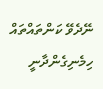ނޭދެވޭ ކަންތައްތައް ހިމެނިގެންދާނީ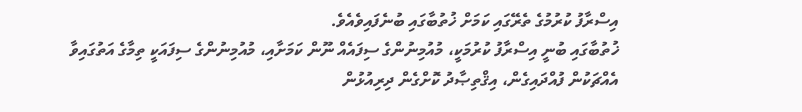އިސްރާފު ކުރުމުގެ ތެރޭގައި ކަމަށް ޚުތުބާގައި ބުނެފައިވެއެވެ.
ޚުތުބާގައި ބުނީ އިސްރާފު ކުރުމަކީ، މުއުމިނުންގެ ސިފައެއް ނޫން ކަމަށާއި، މުއުމިނުންގެ ސިފައަކީ ތިމާގެ އަތުގައިވާ އެއްޗަކުން ފުއްދައިގެން، އިޤްތިޞާދު ކޮށްގެން ދިރިއުޅުން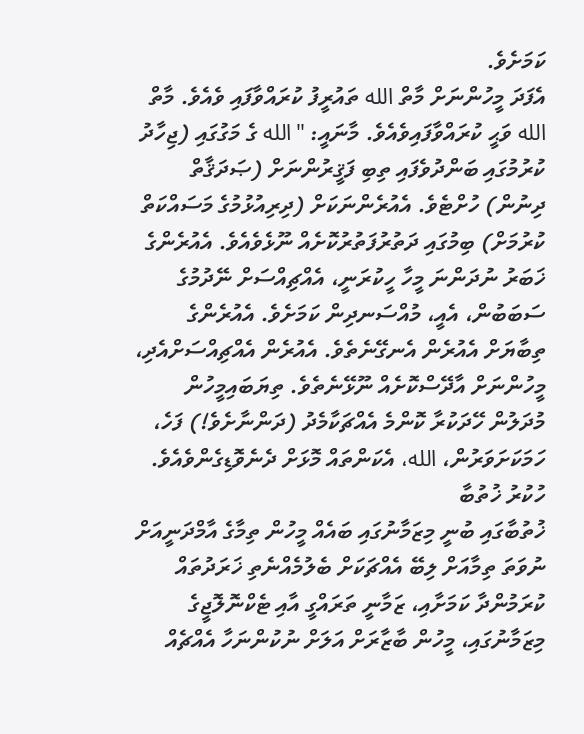ކަމަށެވެ.
އެފަދަ މީހުންނަށް މާތް الله ތައުރީފު ކުރައްވާފައި ވެއެވެ. މާތް الله ވަޙީ ކުރައްވާފައިވެއެވެ. މާނައީ: "الله ގެ މަގުގައި (ޖިހާދު ކުރުމުގައި ބަންދުވެފައި ތިބި ފަޤީރުންނަށް (ޞަދަޤާތް ދިނުން) ހުށްޓެވެ. އެއުރެންނަކަށް (ދިރިއުޅުމުގެ މަސައްކަތް ކުރުމަށް) ބިމުގައި ދަތުރުފަތުރުކޮށެއް ނޫޅެވެއެވެ. އެއުރެންގެ ޚަބަރު ނުދަންނަ މީހާ ހީކުރަނީ، އެއްޗިއްސަށް ނޭދުމުގެ ސަބަބުން، އެއީ، މުއްސަނދިން ކަމަށެވެ. އެއުރެންގެ ތިބާޔަށް އެއުރެން އެނގޭނެތެވެ. އެއުރެން އެއްޗިއްސަށްއެދި، މީހުންނަށް އާދޭސްކޮށެއް ނޫޅޭނެތެވެ. ތިޔަބައިމީހުން މުދަލުން ހޭދަކުރާ ކޮންމެ އެއްޗަކާމެދު (ދަންނާށެވެ!) ފަހެ، ހަމަކަށަވަރުން، الله، އެކަންތައް މޮޅަށް ދެނެވޮޑިގެންވެއެވެ.
ހުކުރު ޚުތުބާ
ޚުތުބާގައި ބުނީ މިޒަމާނުގައި ބައެއް މީހުން ތިމާގެ އާމްދަނީއަށް ނުވަތަ ތިމާއަށް ލިބޭ އެއްޗަކަށް ބެލުމެއްނެތި ޚަރަދުތައް ކުރަމުންދާ ކަމަށާއި، ޒަމާނީ ތަރައްގީ އާއި ޓެކްނޮލޮޖީގެ މިޒަމާނުގައި، މީހުން ބާޒާރަށް އަލަށް ނުކުންނަހާ އެއްޗެއް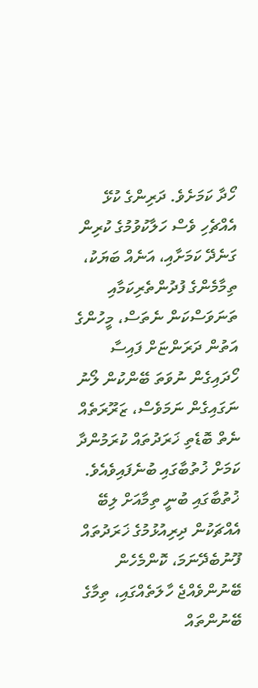ހޯދާ ކަމަށެވެ. ދަރިންގެ ކުޅޭ އެއްޗެހި ވެސް ހަލާކުވުމުގެ ކުރިން ގަނެދޭ ކަމަށާއި، އަނެއް ބަޔަކު، ތިމާމެންގެ ފުދުންތެރިކަމާއި ތަނަވަސްކަން ނެތަސް، މީހުންގެ އަތުން ދަރަންޏަށް ފައިސާ ހޯދައިގެން ނުވަތަ ބޭންކުން ލޯނު ނަގައިގެން ނަމަވެސް، ޒަރޫރަތެއް ނެތް ބޮޑެތި ޚަރަދުތައް ކުރަމުންދާ ކަމަށް ޚުތުބާގައި ބުނެފައިވެއެވެ.
ޚުތުބާގައި ބުނީ ތިމާއަށް ލިބޭ އެއްޗަކުން ދިރިއުޅުމުގެ ޚަރަދުތައް ފޫނުބެދޭނަމަ، ކޮންމެހެން ބޭނުންވެއްޖެ ހާލަތެއްގައި، ތިމާގެ ބޭނުންތައް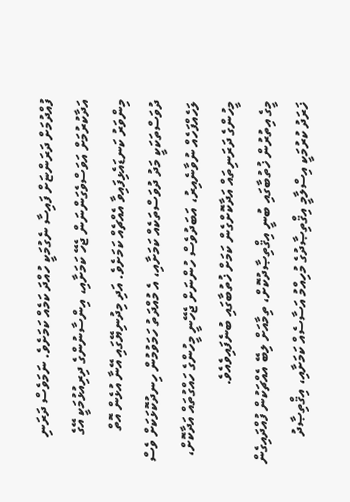ފުއްދުމަށް ދަރަންޏަށް ފައިސާ ނެގުމަކީ ހުއްދަ ކަމެއް ކަމަށެވެ. ނަމަވެސް ދަރަނި އަދާކުރުމަށް އަވަސްވެގަންނަން ޖެހޭ ކަމަށާއި، އިންސާނުންގެ ދިރިއުޅުމަކީ އޭގެ މިންވަރު ކަނޑައެޅިފައިވާ އެއްޗެއް ކަމަށެވެ. އަދި މިދުނިޔޭގައި އޭނާ އުޅެން އޮތް ދުވަސްތަކަކީ މަދު ދުވަސްތަކެއް ކަމަށާއި، އެ މުއްދަތު ހަމަވުމުން ހިނދުކޮޅަކަށް ވެސް ލަހެއްފަހެއް ނުވާނެއިރު، އަބަދުވެސް ހުންނަށް ޖެހޭނީ މީހުންގެ ހައްގުތައް އަދާކޮށް، މީހުންގެ ދަރަނިތައް އަދާކޮށްގެން ކަމަށް ޚުތުބާގައި ބުނެފައިވެއެވެ.
މީގެ އިތުރުން ޚުތުބާގައި ބުނީ އިޤްތިޞާދުކޮށް، ތިމާއަށް ލިބޭ އެއްޗަކުން ފުއްދައިގެން ޚަރަދު ކުރުމަކީ އިސްލާމީ އިޤްތިޞާދުގެ މުހިއްމު އަސާސެއް ކަމަށާއި، އިޤްތިޞާދު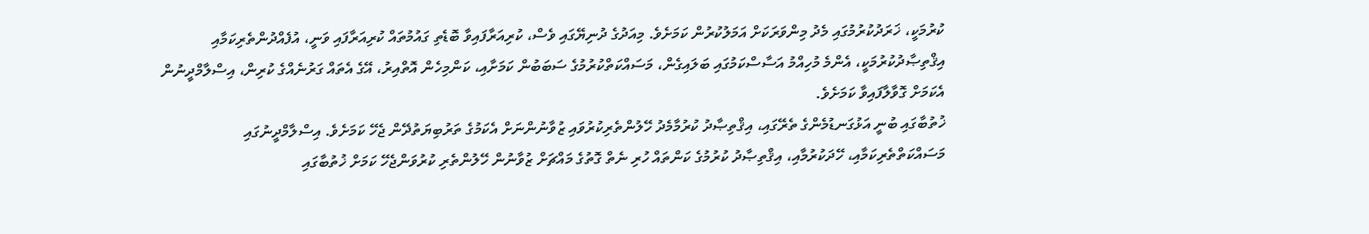ކުރުމަކީ، ޚަރަދުކުރުމުގައި މެދު މިންވަރަކަށް އަމަލުކުރުން ކަމަށެވެ. މިއަދުގެ ދުނިޔޭގައި ވެސް، ކުރިއަރާފައިވާ ބޮޑެތި ގައުމުތައް ކުރިއަރާފައި ވަނީ، އުފެއްދުންތެރިކަމާއި އިޤްތިޞާދުކުރުމަކީ، އެންމެ މުހިއްމު އަސާސްކަމުގައި ބަލައިގެން، މަސައްކަތްކުރުމުގެ ސަބަބުން ކަމަށާއި، ކަންމިހެން އޮތްއިރު، އޭގެ އެތައް ގަރުނެއްގެ ކުރިން، އިސްލާމްދީނުން އެކަމަށް ގޮވާލާފައިވާ ކަމަށެވެ.
ޚުތުބާގައި ބުނީ އަޅުގަނޑުމެންގެ ތެރޭގައި، އިޤްތިޞާދު ކުރުމާމެދު ހޭލުންތެރިކުރުވައި ޒުވާނުންނަށް އެކަމުގެ ތަރުބިޔަތުދޭން ޖެހޭ ކަމަށެވެ. އިސްލާމްދީނުގައި މަސައްކަތްތެރިކަމާއި، ހޭދަކުރުމާއި، އިޤްތިޞާދު ކުރުމުގެ ކަންތައް ހުރި ނެތް ގޮތުގެ މައްޗަށް ޒުވާނުން ހޭލުންތެރި ކުރުވަންޖެހޭ ކަމަށް ޚުތުބާގައި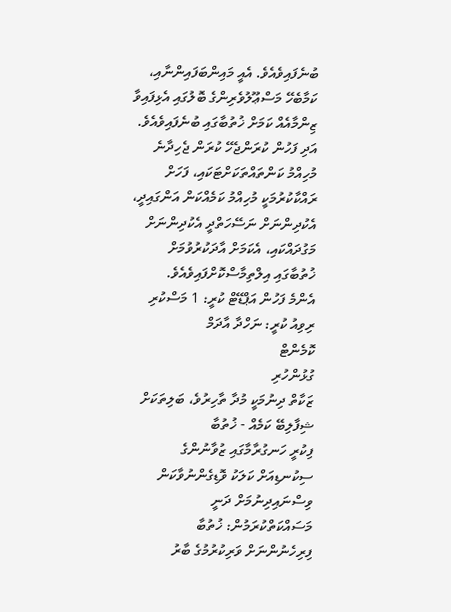ބުނެފައިވެއެވެ. އެއީ މައިންބަފައިންނާއި، ކަމާބެހޭ މަސްޢޫލުވެރިންގެ ބޮލުގައި އެޅިފައިވާ ޒިންމާއެއް ކަމަށް ޚުތުބާގައި ބުނެފައިވެއެވެ. އަދި ފަހުން ކުރަންޖެހޭ ކުރަން ޖެހިދާނެ މުހިއްމު ކަންތައްތަކަށްޓަކައި، ފަހަށް ރައްކާކުރުމަކީ މުހިއްމު ކަމެއްކަން އަންގައިދީ، އެކުދިންނަށް ނަސޭހަތްދީ އެކުދިންނަށް މަގުދައްކައި، އެކަމަށް އާދަކުރުވުމަށް ޚުތުބާގައި އިލްތިމާސްކޮށްފައިވެއެވެ.
އެންމެ ފަހުން އަޕްޑޭޓް ކުރީ: 1 މަސްކުރި
ރިވިއު ކުރީ: ނަހްދާ އާދަމް
ކޮމެންޓް
ގުޅުންހުރި
ޒަކާތް ދިނުމަކީ މުދާ ތާހިރުވެ، ބަލިތަކަށް ޝިފާލިބޭ ކަމެއް - ޚުތުބާ
ފިކުރީ ހަނގުރާމާގައި ޒުވާނުންގެ ސިކުނޑިއަށް ކަލަކު ވޮޑިގެންނުވާކަން ވިސްނައިދިނުމަށް ދަނީ މަސައްކަތްކުރަމުން: ޚުތުބާ
ފިރިހެނުންނަށް ވަރިކުރުމުގެ ބާރު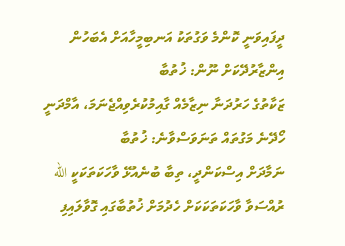ދީފައިވަނީ ކޮންމެ ވަގުތަކު އަނބިމީހާއަށް އެބަހުން އިންޒާރުދޭކަށް ނޫން: ޚުތުބާ
ޒަކާތުގެ ހަރުދަނާ ނިޒާމެއް ގާއިމުކުރެވިއްޖެނަމަ، އާމްދަނީ ހޯދޭނެ މަގުތައް ތަނަވަސްވާނެ: ޚުތުބާ
ނަމާދަށް އިސްކަންދީ، ތިބާ ބުނެއުޅޭ ވާހަކަތަކަކީ الله ރުއްސަވާ ވާހަކަތަކަކަށް ހެދުމަށް ޚުތުބާގައި ގޮވާލައިފި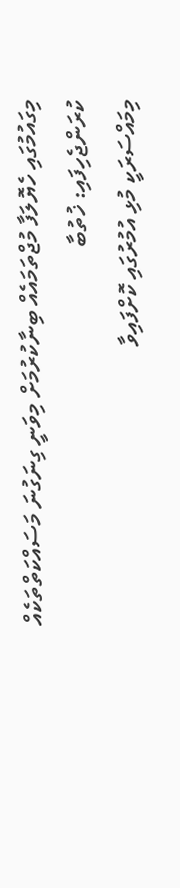މިގައުމުގައި ހެޔޮލަފާ މުޖްތަމައެއް ބިނާކުރުމަށް މިވަނީ ގިނަގުނަ މަސައްކަތްތަކެއް ކުރަންޖެހިފައި: ޚުތުބާ
މިމައްސަރަކީ މުޅި އުމުރުގައި ކޮށްފައިވާ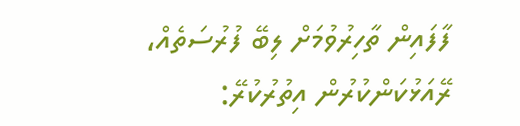ފާފައިން ތާހިރުވުމަށް ލިބޭ ފުރުސަތެއް، ރޭއަޅުކަންކުރުން އިތުރުކުރޭ: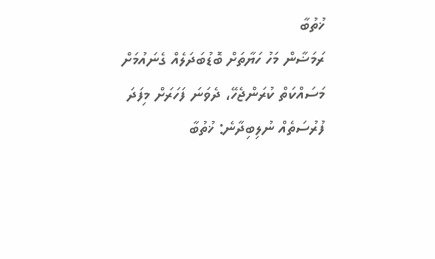ޚުތުބާ
ރަމަޟާން މަހު ހަޔާތަށް ބޮޑުބަދަލެއް ގެނައުމަށް މަސައްކަތް ކުރަންޖެހޭ، ދެވަނަ ފަހަރަށް މިފަދަ ފުރުސަތެއް ނުލިބިދާނެ: ޚުތުބާ